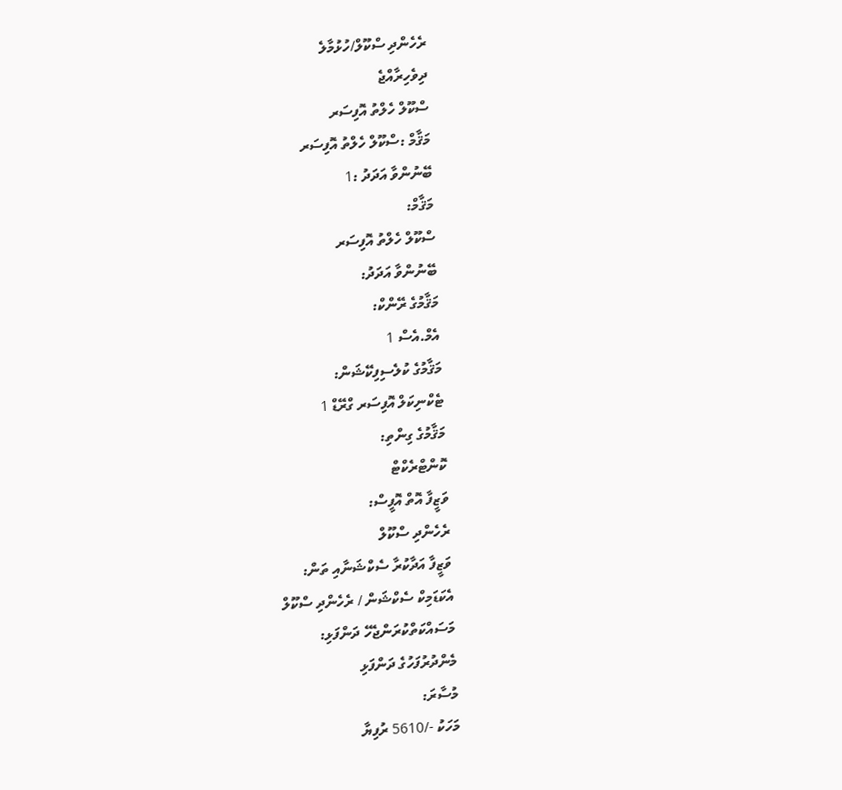ރެހެންދި ސްކޫލް/ހުޅުމާލެ
ދިވެހިރާއްޖެ
ސްކޫލް ހެލްތު އޮފިސަރ
މަޤާމް :ސްކޫލް ހެލްތު އޮފިސަރ
ބޭނުންވާ އަދަދު :1
މަޤާމް:
ސްކޫލް ހެލްތު އޮފިސަރ
ބޭނުންވާ އަދަދު:
މަޤާމުގެ ރޭންކް:
އެމް.އެސް 1
މަޤާމުގެ ކުލެސިފިކޭޝަން:
ޓެކްނިކަލް އޮފިސަރ ގްރޭޑް 1
މަޤާމުގެ ގިންތި:
ކޮންޓްރެކްޓް
ވަޒީފާ އޮތް އޮފީސް:
ރެހެންދި ސްކޫލް
ވަޒީފާ އަދާކުރާ ސެކްޝަނާއި ތަން:
އެކަޑަމިކް ސެކްޝަން / ރެހެންދި ސްކޫލް
މަސައްކަތްކުރަންޖެހޭ ދަންފަޅި:
މެންދުރުފަހުގެ ދަންފަޅި
މުސާރަ:
މަހަކު -/5610 ރުފިޔާ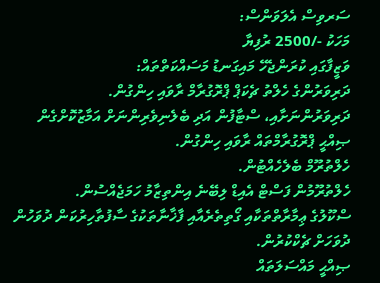ސަރވިސް އެލަވަންސް:
މަހަކު -/2500 ރުފިޔާ
ވަޒީފާގައި ކުރަންޖެހޭ މައިގަނޑު މަސައްކަތްތައް:
ދަރިވަރުންގެ ހެލްތު ޗެކަޕް ޕްރޮގުރާމް ރާވައި ހިންގުން.
ދަރިވަރުންނަށާއި، ސްޓާފުން އަދި ބެލެނިވެރިންނަށް އަމާޒުކޮށްގެން ޞިއްޙީ ޕްރޮގުރާމްތައް ރާވައި ހިންގުން.
ހެލްތުރޫމް ބެލެހެއްޓުން.
ހެލްތުރޫމުން ފަސްޓް އެއިޑް ލިބޭނެ އިންތިޒާމު ހަމަޖެއްސުން.
ސްކޫލުގެ ޢިމާރާތްތަކާއި ގޯތިތެރެއާއި ފާޚާނާތަކުގެ ސާފުތާހިރުކަން ދުވަހުން ދުވަހަށް ޗެކްކުރުން.
ޞިއްޙީ މައްސަލަތައް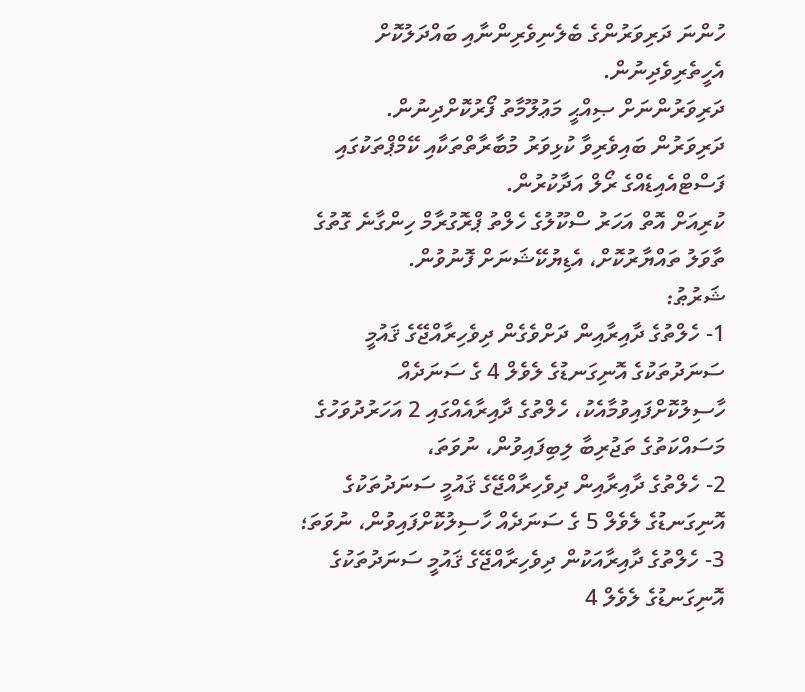ހުންނަ ދަރިވަރުންގެ ބެލެނިވެރިންނާއި ބައްދަލުކޮށް އެހީތެރިވެދިނުން.
ދަރިވަރުންނަށް ޞިއްޙީ މަޢުލޫމާތު ފޯރުކޮށްދިނުން.
ދަރިވަރުން ބައިވެރިވާ ކުޅިވަރު މުބާރާތްތަކާއި ކޭމްޕްތަކުގައި ފަސްޓްއެއިޑެއްގެ ރޯލް އަދާކުރުން.
ކުރިއަށް އޮތް އަހަރު ސްކޫލުގެ ހެލްތު ޕްރޮގުރާމް ހިންގާނެ ގޮތުގެ ތާވަލު ތައްޔާރުކޮށް، އެޑިޔުކޭޝަނަށް ފޮނުވުން.
ޝަރުޠު:
1- ހެލްތުގެ ދާއިރާއިން ދަށްވެގެން ދިވެހިރާއްޖޭގެ ޤައުމީ ސަނަދުތަކުގެ އޮނިގަނޑުގެ ލެވެލް 4 ގެ ސަނަދެއް ހާސިލުކޮށްފައިވުމާއެކު، ހެލްތުގެ ދާއިރާއެއްގައި 2 އަހަރުދުވަހުގެ މަސައްކަތުގެ ތަޖުރިބާ ލިބިފައިވުން، ނުވަތަ،
2- ހެލްތުގެ ދާއިރާއިން ދިވެހިރާއްޖޭގެ ޤައުމީ ސަނަދުތަކުގެ އޮނިގަނޑުގެ ލެވެލް 5 ގެ ސަނަދެއް ހާސިލުކޮށްފައިވުން، ނުވަތަ؛
3- ހެލްތުގެ ދާއިރާއަކުން ދިވެހިރާއްޖޭގެ ޤައުމީ ސަނަދުތަކުގެ އޮނިގަނޑުގެ ލެވެލް 4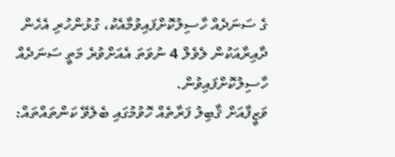ގެ ސަނަދެއް ހާސިލުކޮށްފައިވުމާއެކު، ގުޅުންހުރި އެހެން ދާއިރާއަކުން ލެވެލް 4 ނުވަތަ އެއަށްވުރެ މަތީ ސަނަދެއް ހާސިލުކޮށްފައިވުން.
ވަޒީފާއަށް ޤާބިލު ފަރާތެއް ހޮވުމުގައި ބެލެވޭ ކަންތައްތައް: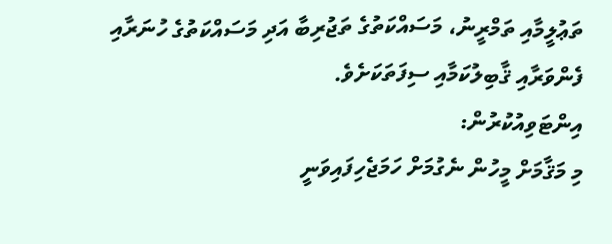ތަޢުލީމާއި ތަމްރީނު، މަސައްކަތުގެ ތަޖުރިބާ އަދި މަސައްކަތުގެ ހުނަރާއި ފެންވަރާއި ޤާބިލުކަމާއި ސިފަތަކަށެވެ.
އިންޓަވިއުކުރުން:
މި މަޤާމަށް މީހުން ނެގުމަށް ހަމަޖެހިފައިވަނީ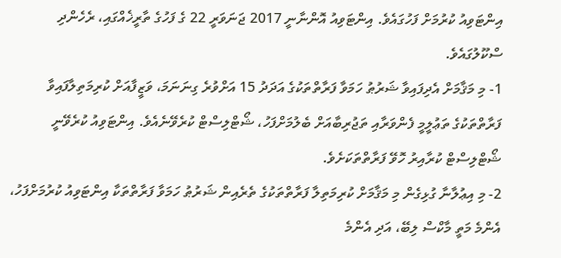އިންޓަވިއު ކުރުމަށް ފަހުގައެވެ. އިންޓަވިއު އޮންނާނީ 2017 ޖަނަވަރީ 22 ގެ ފަހުގެ ތާރީޚެއްގައި، ރެހެންދި ސްކޫލުގައެވެ.
1- މި މަޤާމަށް އެދިފައިވާ ޝަރުޠު ހަމަވާ ފަރާތްތަކުގެ އަދަދު 15 އަށްވުރެ ގިނަނަމަ، ވަޒީފާއަށް ކުރިމަތިލާފައިވާ ފަރާތްތަކުގެ ތަޢުލީމީ ފެންވަރާއި ތަޖުރިބާއަށް ބެލުމަށްފަހު، ޝޯޓްލިސްޓް ކުރެވޭނެއެވެ. އިންޓަވިއު ކުރެވޭނީ ޝޯޓްލިސްޓް ކުރާއިރު ހޮވޭ ފަރާތްތަކަށެވެ.
2- މި އިޢުލާނާ ގުޅިގެން މި މަޤާމަށް ކުރިމަތިލާ ފަރާތްތަކުގެ ތެރެއިން ޝަރުޠު ހަމަވާ ފަރާތްތަކާ އިންޓަވިއު ކުރުމަށްފަހު، އެންމެ މަތީ މާކްސް ލިބޭ، އަދި އެންމެ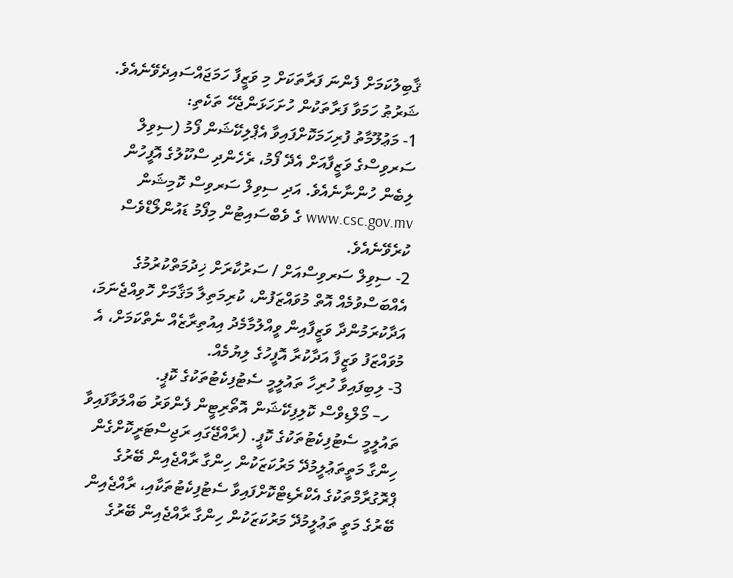ޤާބިލުކަމަށް ފެންނަ ފަރާތަކަށް މި ވަޒީފާ ހަމަޖައްސައިދެވޭނެއެވެ.
ޝަރުޠު ހަމަވާ ފަރާތަކުން ހުށަހަޅަންޖެހޭ ތަކެތި:
1- މަޢުލޫމާތު ފުރިހަމަކޮށްފައިވާ އެޕްލިކޭޝަން ފޯމު (ސިވިލް ސަރވިސްގެ ވަޒީފާއަށް އެދޭ ފޯމު، ރެހެންދި ސްކޫލުގެ އޮފީހުން ލިބެން ހުންނާނެއެވެ. އަދި ސިވިލް ސަރވިސް ކޮމިޝަން www.csc.gov.mv ގެ ވެބްސައިޓުން މިފޯމު ޑައުންލޯޑްވެސް ކުރެވޭނެއެވެ.
2- ސިވިލް ސަރވިސްއަށް / ސަރުކާރަށް ޚިދުމަތްކުރުމުގެ އެއްބަސްވުމެއް އޮތް މުވައްޒަފުން، ކުރިމަތިލާ މަޤާމަށް ހޮވިއްޖެނަމަ، އަދާކުރަމުންދާ ވަޒީފާއިން ވީއްލުމާމެދު އިއުތިރާޒެއް ނެތްކަމަށް، އެ މުވައްޒަފު ވަޒީފާ އަދާކުރާ އޮފީހުގެ ލިޔުމެއް.
3- ލިބިފައިވާ ހުރިހާ ތައުލީމީ ސެޓުފިކެޓުތަކުގެ ކޮޕީ.
   ހ– މޯލްޑިވްސް ކޮލިފިކޭޝަން އޮތޯރިޓީން ފެންވަރު ބައްލަވާފައިވާ ތައުލީމީ ސެޓުފިކެޓުތަކުގެ ކޮޕީ. (ރާއްޖޭގައި ރަޖިސްޓަރީކޮށްގެން ހިންގާ މަތީތަޢުލީމުދޭ މަރުކަޒަކުން ހިންގާ ރާއްޖެއިން ބޭރުގެ ޕްރޮގުރާމްތަކުގެ އެކްރެޑިޓްކޮށްފައިވާ ސެޓުފިކެޓުތަކާއި، ރާއްޖެއިން ބޭރުގެ މަތީ ތަޢުލީމުދޭ މަރުކަޒަކުން ހިންގާ ރާއްޖެއިން ބޭރުގެ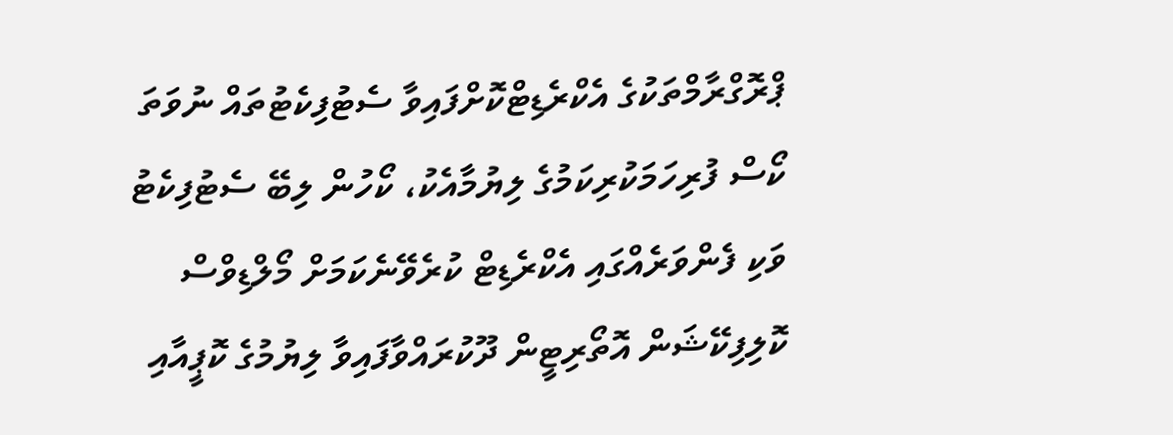ޕްރޮގްރާމްތަކުގެ އެކްރެޑިޓްކޮށްފައިވާ ސެޓުފިކެޓުތައް ނުވަތަ ކޯސް ފުރިހަމަކުރިކަމުގެ ލިޔުމާއެކު، ކޯހުން ލިބޭ ސެޓުފިކެޓު ވަކި ފެންވަރެއްގައި އެކްރެޑިޓް ކުރެވޭނެކަމަށް މޯލްޑިވްސް ކޮލިފިކޭޝަން އޮތޯރިޓީން ދޫކުރައްވާފައިވާ ލިޔުމުގެ ކޮޕީއާއި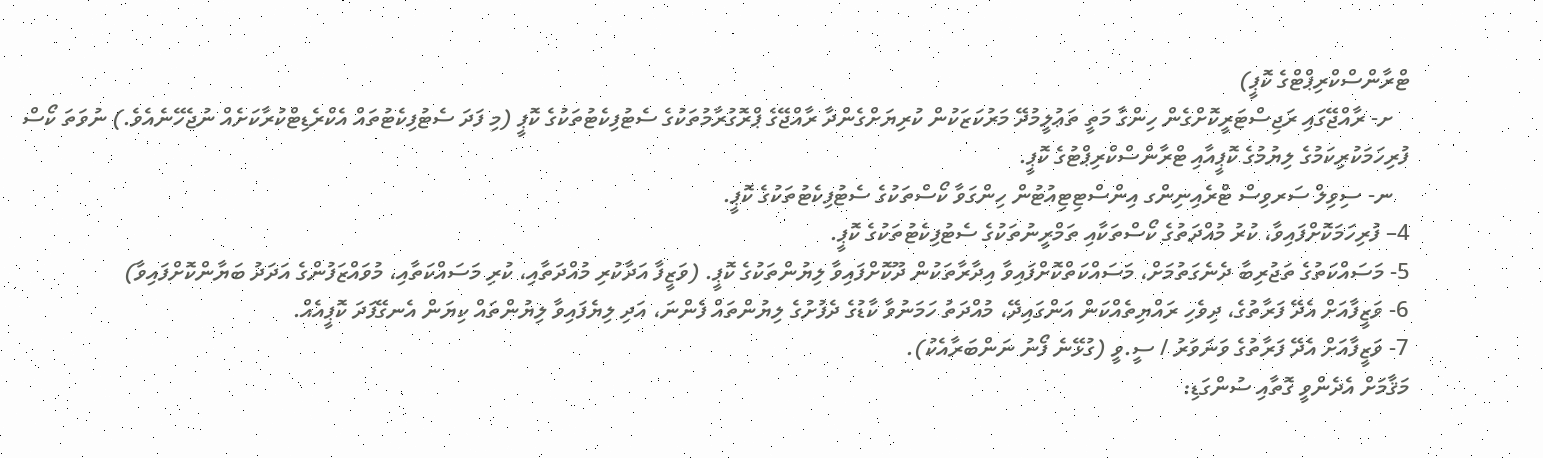ޓްރާންސްކްރިޕްޓްގެ ކޮޕީ)
   ށ- ރާއްޖޭގައި ރަޖިސްޓަރީކޮށްގެން ހިންގާ މަތީ ތަޢުލީމުދޭ މަރުކަޒަކުން ކުރިޔަށްގެންދާ ރާއްޖޭގެ ޕްރޮގުރާމުތަކުގެ ސެޓުފިކެޓުތަކުގެ ކޮޕީ (މި ފަދަ ސެޓުފިކެޓުތައް އެކްރެޑިޓްކުރާކަށެއް ނުޖެހޭނެއެވެ.) ނުވަތަ ކޯސް ފުރިހަމަކުރިކަމުގެ ލިޔުމުގެ ކޮޕީއާއި ޓްރާންސްކްރިޕްޓުގެ ކޮޕީ.
   ނ- ސިވިލް ސަރވިސް ޓްރެއިނިންގ އިންސްޓިޓިއުޓުން ހިންގަވާ ކޯސްތަކުގެ ސެޓުފިކެޓުތަކުގެ ކޮޕީ.
4– ފުރިހަމަކޮށްފައިވާ، ކުރު މުއްދަތުގެ ކޯސްތަކާއި ތަމްރީނުތަކުގެ ސެޓުފިކެޓުތަކުގެ ކޮޕީ.
5- މަސައްކަތުގެ ތަޖުރިބާ ދެނެގަތުމަށް، މަސައްކަތްކޮށްފައިވާ އިދާރާތަކުން ދޫކޮށްފައިވާ ލިޔުންތަކުގެ ކޮޕީ. (ވަޒީފާ އަދާކުރި މުއްދަތާއި، ކުރި މަސައްކަތާއި، މުވައްޒަފުންގެ އަދަދު ބަޔާންކޮށްފައިވާ)
6- ވަޒީފާއަށް އެދޭ ފަރާތުގެ، ދިވެހި ރައްޔިތެއްކަން އަންގައިދޭ، މުއްދަތު ހަމަނުވާ ކާޑުގެ ދެފުށުގެ ލިޔުންތައް ފެންނަ، އަދި ލިޔެފައިވާ ލިޔުންތައް ކިޔަން އެނގޭފަދަ ކޮޕީއެއް.
7- ވަޒީފާއަށް އެދޭ ފަރާތުގެ ވަނަވަރު / ސީ.ވީ (ގުޅޭނެ ފޯނު ނަންބަރާއެކު).
މަޤާމަށް އެދެންވީ ގޮތާއި ސުންގަޑި: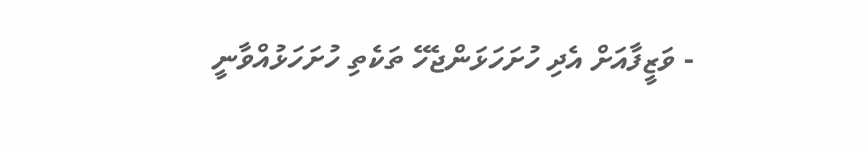- ވަޒީފާއަށް އެދި ހުށަހަޅަންޖެހޭ ތަކެތި ހުށަހަޅުއްވާނީ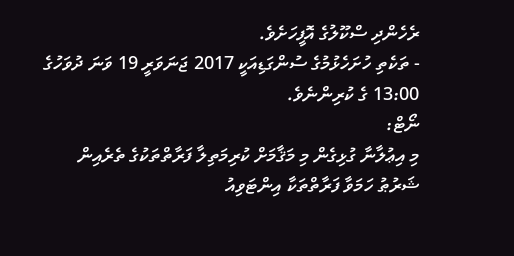ރެހެންދި ސްކޫލުގެ އޮފީހަށެވެ.
- ތަކެތި ހުށަހެޅުމުގެ ސުންގަޑިއަކީ 2017 ޖަނަވަރީ 19 ވަނަ ދުވަހުގެ 13:00 ގެ ކުރިންނެވެ.
ނޯޓް:
މި އިޢުލާނާ ގުޅިގެން މި މަޤާމަށް ކުރިމަތިލާ ފަރާތްތަކުގެ ތެރެއިން ޝަރުޠު ހަމަވާ ފަރާތްތަކާ އިންޓަވިއު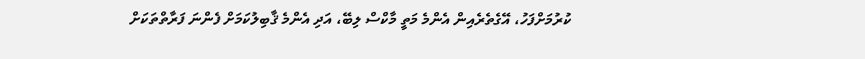ކުރުމަށްފަހު، އޭގެތެރެއިން އެންމެ މަތީ މާކްސް ލިބޭ، އަދި އެންމެ ޤާބިލުކަމަށް ފެންނަ ފަރާތްތަކަށް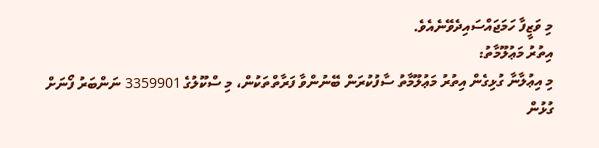މި ވަޒީފާ ހަމަޖައްސައިދެވޭނެއެވެ.
އިތުރު މަޢުލޫމާތު:
މި އިޢުލާނާ ގުޅިގެން އިތުރު މަޢުލޫމާތު ސާފުކުރަން ބޭނުންވާ ފަރާތްތަކުން، މި ސްކޫލުގެ 3359901 ނަންބަރު ފޯނަށް ގުޅުން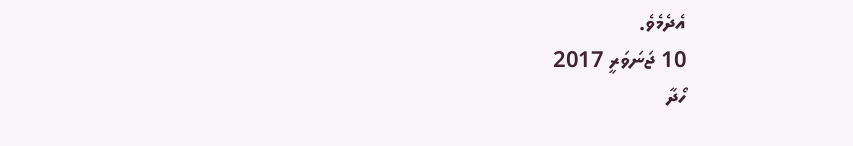އެދެމެވެ.
10 ޖަނަވަރީ 2017
ހޯދާ